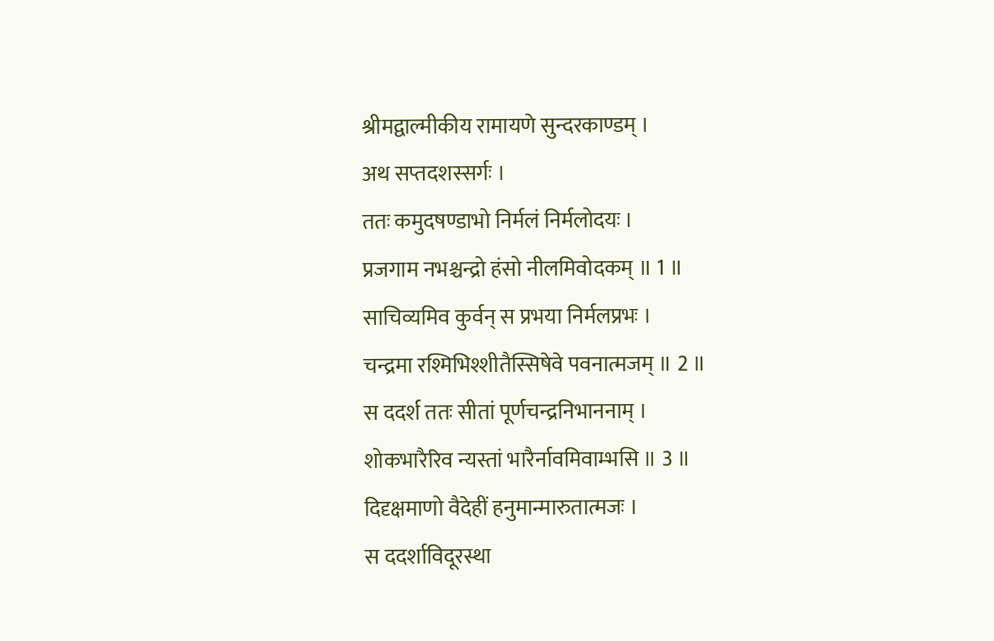श्रीमद्वाल्मीकीय रामायणे सुन्दरकाण्डम् ।
अथ सप्तदशस्सर्गः ।
ततः कमुदषण्डाभो निर्मलं निर्मलोदयः ।
प्रजगाम नभश्चन्द्रो हंसो नीलमिवोदकम् ॥ 1 ॥
साचिव्यमिव कुर्वन् स प्रभया निर्मलप्रभः ।
चन्द्रमा रश्मिभिश्शीतैस्सिषेवे पवनात्मजम् ॥ 2 ॥
स ददर्श ततः सीतां पूर्णचन्द्रनिभाननाम् ।
शोकभारैरिव न्यस्तां भारैर्नावमिवाम्भसि ॥ 3 ॥
दिदृक्षमाणो वैदेहीं हनुमान्मारुतात्मजः ।
स ददर्शाविदूरस्था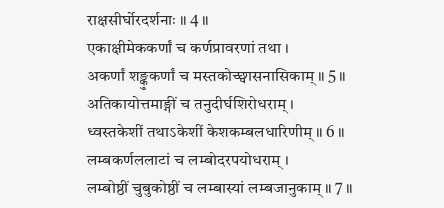राक्षसीर्घोरदर्शनाः ॥ 4 ॥
एकाक्षीमेककर्णां च कर्णप्रावरणां तथा ।
अकर्णां शङ्कुकर्णां च मस्तकोच्छ्वासनासिकाम् ॥ 5 ॥
अतिकायोत्तमाङ्गीं च तनुदीर्घशिरोधराम् ।
ध्वस्तकेशीं तथाऽकेशीं केशकम्बलधारिणीम् ॥ 6 ॥
लम्बकर्णललाटां च लम्बोदरपयोधराम् ।
लम्बोष्ठीं चुबुकोष्ठीं च लम्बास्यां लम्बजानुकाम् ॥ 7 ॥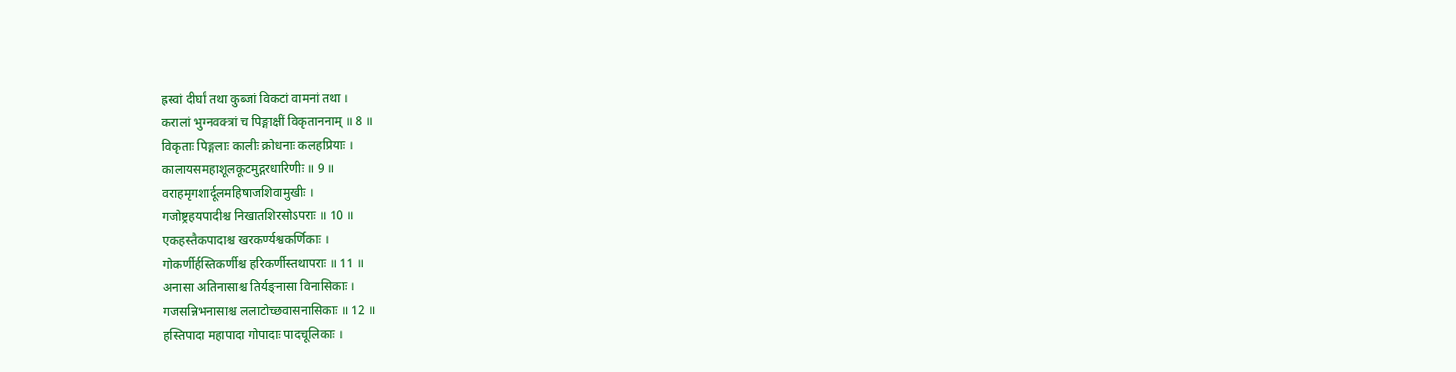ह्रस्वां दीर्घां तथा कुब्जां विकटां वामनां तथा ।
करालां भुग्नवक्त्रां च पिङ्गाक्षीं विकृताननाम् ॥ 8 ॥
विकृताः पिङ्गलाः कालीः क्रोधनाः कलहप्रियाः ।
कालायसमहाशूलकूटमुद्गरधारिणीः ॥ 9 ॥
वराहमृगशार्दूलमहिषाजशिवामुखीः ।
गजोष्ट्रहयपादीश्च निखातशिरसोऽपराः ॥ 10 ॥
एकहस्तैकपादाश्च खरकर्ण्यश्वकर्णिकाः ।
गोकर्णीर्हस्तिकर्णीश्च हरिकर्णीस्तथापराः ॥ 11 ॥
अनासा अतिनासाश्च तिर्यङ्नासा विनासिकाः ।
गजसन्निभनासाश्च ललाटोच्छवासनासिकाः ॥ 12 ॥
हस्तिपादा महापादा गोपादाः पादचूलिकाः ।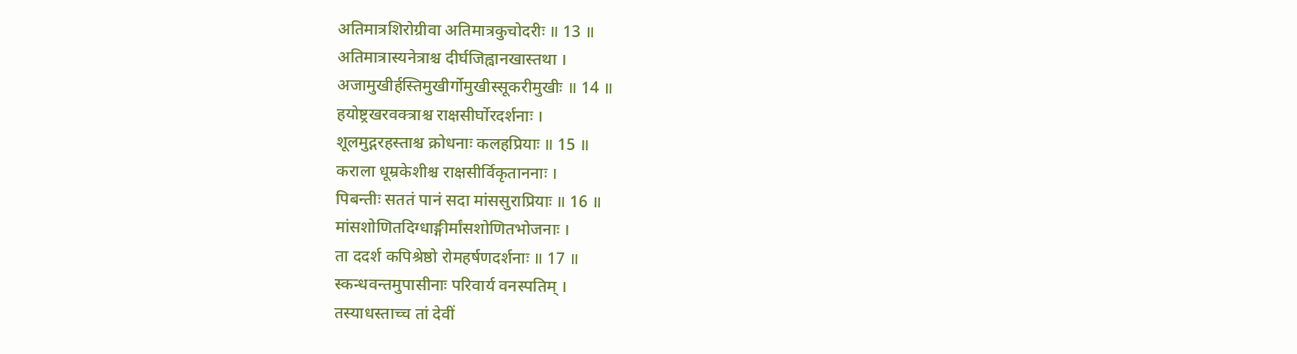अतिमात्रशिरोग्रीवा अतिमात्रकुचोदरीः ॥ 13 ॥
अतिमात्रास्यनेत्राश्च दीर्घजिह्वानखास्तथा ।
अजामुखीर्हस्तिमुखीर्गोमुखीस्सूकरीमुखीः ॥ 14 ॥
हयोष्ट्रखरवक्त्राश्च राक्षसीर्घोरदर्शनाः ।
शूलमुद्गरहस्ताश्च क्रोधनाः कलहप्रियाः ॥ 15 ॥
कराला धूम्रकेशीश्च राक्षसीर्विकृताननाः ।
पिबन्तीः सततं पानं सदा मांससुराप्रियाः ॥ 16 ॥
मांसशोणितदिग्धाङ्गीर्मांसशोणितभोजनाः ।
ता ददर्श कपिश्रेष्ठो रोमहर्षणदर्शनाः ॥ 17 ॥
स्कन्धवन्तमुपासीनाः परिवार्य वनस्पतिम् ।
तस्याधस्ताच्च तां देवीं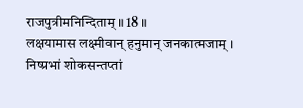राजपुत्रीमनिन्दिताम् ॥ 18 ॥
लक्षयामास लक्ष्मीवान् हनुमान् जनकात्मजाम् ।
निष्प्रभां शोकसन्तप्तां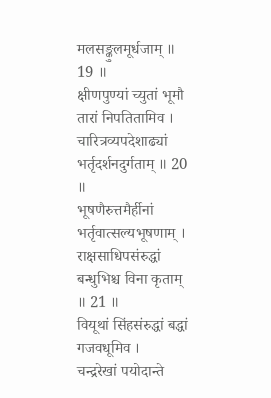मलसङ्कुलमूर्धजाम् ॥ 19 ॥
क्षीणपुण्यां च्युतां भूमौ तारां निपतितामिव ।
चारित्रव्यपदेशाढ्यां भर्तृदर्शनदुर्गताम् ॥ 20 ॥
भूषणैरुत्तमैर्हीनां भर्तृवात्सल्यभूषणाम् ।
राक्षसाधिपसंरुद्धां बन्धुभिश्च विना कृताम् ॥ 21 ॥
वियूथां सिंहसंरुद्धां बद्धां गजवधूमिव ।
चन्द्ररेखां पयोदान्ते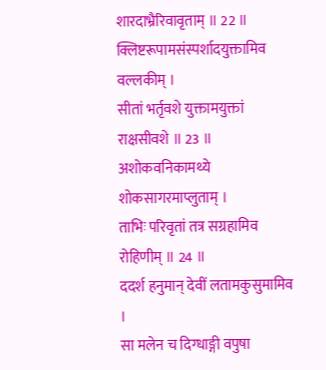शारदाभ्रैरिवावृताम् ॥ 22 ॥
क्लिष्टरूपामसंस्पर्शादयुक्तामिव वल्लकीम् ।
सीतां भर्तृवशे युक्तामयुक्तां राक्षसीवशे ॥ 23 ॥
अशोकवनिकामथ्ये शोकसागरमाप्लुताम् ।
ताभिः परिवृतां तत्र सग्रहामिव रोहिणीम् ॥ 24 ॥
ददर्श हनुमान् देवीं लतामकुसुमामिव ।
सा मलेन च दिग्धाङ्गी वपुषा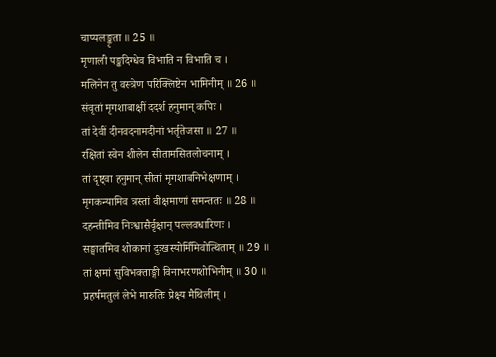चाप्यलङ्कृता ॥ 25 ॥
मृणाली पङ्कदिग्धेव विभाति न विभाति च ।
मलिनेन तु वस्त्रेण परिक्लिष्टेन भामिनीम् ॥ 26 ॥
संवृतां मृगशाबाक्षीं ददर्श हनुमान् कपिः ।
तां देवीं दीनवदनामदीनां भर्तृतेजसा ॥ 27 ॥
रक्षितां स्वेन शीलेन सीतामसितलोचनाम् ।
तां दृष्ट्वा हनुमान् सीतां मृगशाबनिभेक्षणाम् ।
मृगकन्यामिव त्रस्तां वीक्षमाणां समन्ततः ॥ 28 ॥
दहन्तीमिव निःश्वासैर्वृक्षान् पल्लवधारिणः ।
सङ्घातमिव शोकानां दुःखस्योर्मिमिवोत्थिताम् ॥ 29 ॥
तां क्षमां सुविभक्ताङ्गी विनाभरणशोभिनीम् ॥ 30 ॥
प्रहर्षमतुलं लेभे मारुतिः प्रेक्ष्य मैथिलीम् ।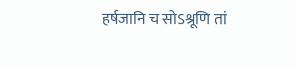हर्षजानि च सोऽश्रूणि तां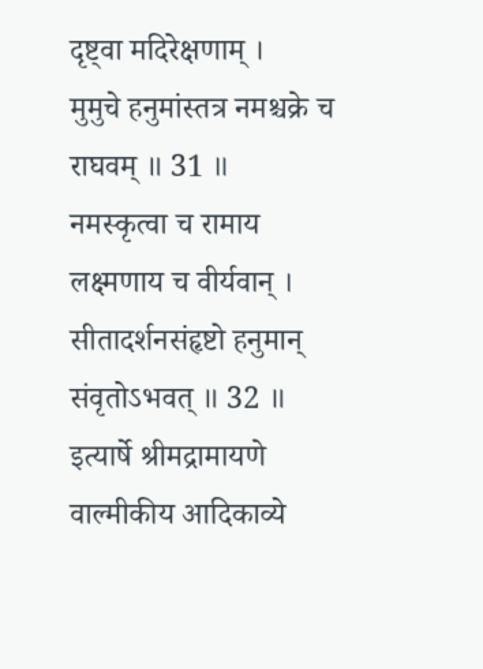दृष्ट्वा मदिरेक्षणाम् ।
मुमुचे हनुमांस्तत्र नमश्चक्रे च राघवम् ॥ 31 ॥
नमस्कृत्वा च रामाय लक्ष्मणाय च वीर्यवान् ।
सीतादर्शनसंहृष्टो हनुमान् संवृतोऽभवत् ॥ 32 ॥
इत्यार्षे श्रीमद्रामायणे वाल्मीकीय आदिकाव्ये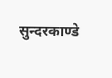सुन्दरकाण्डे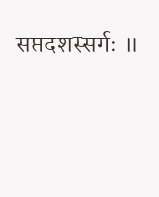सप्तदशस्सर्गः ॥